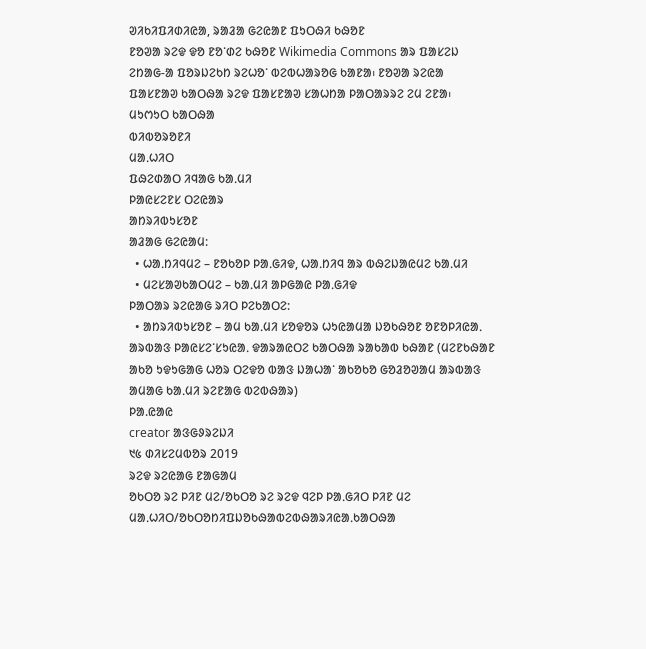ᱣᱤᱠᱤᱯᱤᱰᱤᱭᱟ, ᱨᱟᱲᱟ ᱜᱮᱭᱟᱱ ᱯᱩᱛᱷᱤ ᱠᱷᱚᱱ
ᱱᱚᱣᱟ ᱨᱮᱫ ᱫᱚ ᱱᱚᱸᱰᱮ ᱠᱷᱚᱱ Wikimedia Commons ᱟᱨ ᱯᱟᱥᱮᱡ ᱮᱴᱟᱜ-ᱟ ᱯᱚᱨᱡᱮᱠᱴ ᱨᱮᱦᱚᱸ ᱵᱮᱵᱦᱟᱨᱚᱜ ᱠᱟᱱᱟ᱾ ᱱᱚᱣᱟ ᱨᱮᱭᱟ ᱯᱟᱥᱱᱟᱣ ᱠᱟᱛᱷᱟ ᱨᱮᱫ ᱯᱟᱥᱱᱟᱣ ᱥᱟᱦᱴᱟ ᱞᱟᱛᱟᱨᱨᱮ ᱮᱢ ᱮᱱᱟ᱾
ᱢᱩᱬᱩᱛ ᱠᱟᱛᱷᱟ
ᱵᱤᱵᱚᱨᱚᱱᱤ
ᱢᱟᱹᱦᱤᱛ
ᱯᱷᱮᱰᱟᱛ ᱤᱧᱟᱜ ᱠᱟᱹᱢᱤ
ᱞᱟᱭᱥᱮᱱᱥ ᱛᱮᱭᱟᱨ
ᱟᱴᱨᱤᱵᱩᱥᱚᱱ
ᱟᱲᱟᱜ ᱜᱮᱭᱟᱢ:
  • ᱦᱟᱹᱴᱤᱧᱢᱮ – ᱱᱚᱠᱚᱞ ᱞᱟᱹᱜᱤᱫ, ᱦᱟᱹᱴᱤᱧ ᱟᱨ ᱵᱷᱮᱡᱟᱭᱢᱮ ᱠᱟᱹᱢᱤ
  • ᱢᱮᱥᱟᱣᱠᱟᱛᱢᱮ – ᱠᱟᱹᱢᱤ ᱟᱞᱜᱟᱭ ᱞᱟᱹᱜᱤᱫ
ᱞᱟᱛᱟᱨ ᱨᱮᱭᱟᱜ ᱨᱤᱛ ᱞᱮᱠᱟᱛᱮ:
  • ᱟᱴᱨᱤᱵᱩᱥᱚᱱ – ᱟᱢ ᱠᱟᱹᱢᱤ ᱥᱚᱫᱚᱨ ᱦᱩᱭᱟᱢᱟ ᱡᱚᱠᱷᱚᱱ ᱚᱱᱚᱞᱤᱭᱟᱹ ᱟᱨᱵᱟᱝ ᱞᱟᱭᱥᱮᱸᱥᱩᱭᱟᱹ ᱫᱟᱨᱟᱭᱛᱮ ᱠᱟᱛᱷᱟ ᱨᱟᱠᱟᱵ ᱠᱷᱟᱱ (ᱢᱮᱱᱠᱷᱟᱱ ᱟᱠᱚ ᱩᱫᱩᱜᱟᱜ ᱦᱚᱨ ᱛᱮᱫᱚ ᱵᱟᱝ ᱡᱟᱦᱟᱸ ᱟᱠᱚᱠᱚ ᱜᱚᱲᱚᱣᱟᱢ ᱟᱨᱵᱟᱝ ᱟᱢᱟᱜ ᱠᱟᱹᱢᱤ ᱨᱮᱱᱟᱜ ᱵᱮᱵᱷᱟᱨ)
ᱞᱟ.ᱭᱟᱭ
creator ᱟᱝᱜᱽᱨᱮᱡᱤ
᱑᱕ ᱰᱤᱥᱮᱢᱵᱚᱨ 2019
ᱨᱮᱫ ᱨᱮᱭᱟᱜ ᱱᱟᱜᱟᱢ
ᱚᱠᱛᱚ ᱨᱮ ᱞᱤᱱ ᱢᱮ/ᱚᱠᱛᱚ ᱨᱮ ᱨᱮᱫ ᱧᱮᱞ ᱞᱟᱹᱜᱤᱛ ᱞᱤᱱ ᱢᱮ
ᱢᱟᱹᱦᱤᱛ/ᱚᱠᱛᱚᱴᱤᱯᱡᱚᱠᱷᱟᱵᱮᱵᱷᱟᱨᱤᱭᱟᱹᱠᱟᱛᱷᱟ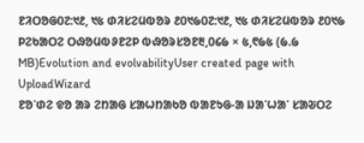ᱱᱤᱛᱚᱜ᱐᱗:᱑᱒, ᱑᱕ ᱰᱤᱥᱮᱢᱵᱚᱨ ᱒᱐᱑᱙᱐᱗:᱑᱒, ᱑᱕ ᱰᱤᱥᱮᱢᱵᱚᱨ ᱒᱐᱑᱙ ᱞᱮᱠᱟᱛᱮ ᱛᱷᱚᱢᱵᱽᱱᱮᱞ ᱵᱷᱚᱨᱥᱚᱱ᱓,᱐᱔᱙ × ᱕,᱖᱙᱕ (᱙.᱙ MB)Evolution and evolvabilityUser created page with UploadWizard
ᱱᱚᱸᱰᱮ ᱫᱚ ᱟᱨ ᱮᱴᱟᱜ ᱥᱟᱦᱴᱟᱠᱚ ᱵᱟᱱᱩᱜ-ᱟ ᱡᱟᱸᱦᱟᱸ ᱥᱟᱶᱛᱮ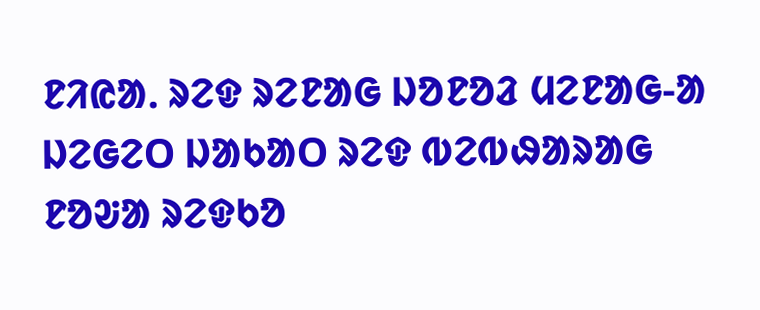ᱱᱤᱭᱟᱹ ᱨᱮᱫ ᱨᱮᱱᱟᱜ ᱡᱚᱱᱚᱲ ᱢᱮᱱᱟᱜ-ᱟ
ᱡᱮᱜᱮᱛ ᱡᱟᱠᱟᱛ ᱨᱮᱫ ᱵᱮᱵᱷᱟᱨᱟᱜ
ᱱᱚᱶᱟ ᱨᱮᱫᱠᱚ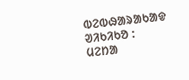ᱵᱮᱵᱷᱟᱨᱟᱠᱟᱫ ᱣᱤᱠᱤᱠᱚ :
ᱢᱮᱴᱟ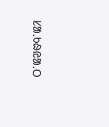ᱥᱟᱹᱠᱷᱭᱟᱹᱛ